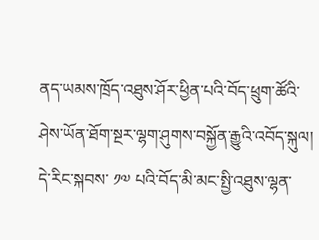ནད་ཡམས་ཁྲོད་འཐུས་ཤོར་ཕྱིན་པའི་བོད་ཕྲུག་ཚོའི་ཤེས་ཡོན་ཐོག་སྔར་ལྷག་ཤུགས་བསྐྱོན་རྒྱུའི་འབོད་སྐུལ།
དེ་རིང་སྐབས་ ༡༧ པའི་བོད་མི་མང་སྤྱི་འཐུས་ལྷན་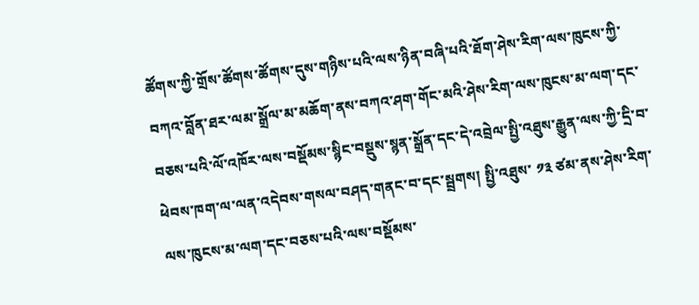ཚོགས་ཀྱི་གྲོས་ཚོགས་ཚོགས་དུས་གཉིས་པའི་ལས་ཉིན་བཞི་པའི་ཐོག་ཤེས་རིག་ལས་ཁུངས་ཀྱི་བཀའ་བློན་ཐར་ལམ་སྒྲོལ་མ་མཆོག་ནས་བཀའ་ཤག་གོང་མའི་ཤེས་རིག་ལས་ཁུངས་མ་ལག་དང་བཅས་པའི་ལོ་འཁོར་ལས་བསྡོམས་སྙིང་བསྡུས་སྙན་སྒྲོན་དང་དེ་འབྲེལ་སྤྱི་འཐུས་རྒྱུན་ལས་ཀྱི་དྲི་བ་ཕེབས་ཁག་ལ་ལན་འདེབས་གསལ་བཤད་གནང་བ་དང་སྦྲགས། སྤྱི་འཐུས་ ༡༣ ཙམ་ནས་ཤེས་རིག་ལས་ཁུངས་མ་ལག་དང་བཅས་པའི་ལས་བསྡོམས་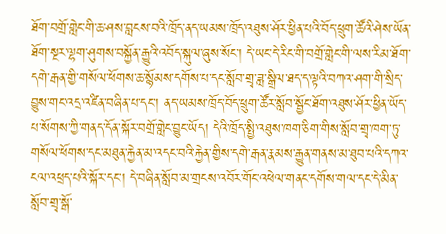ཐོག་བགྲོ་གླེང་གི་ཆ་ཤས་བླངས་བའི་ཁྲོད་ནད་ཡམས་ཁྲོད་འཐུས་ཤོར་ཕྱིན་པའི་བོད་ཕྲུག་ཚོའི་ཤེས་ཡོན་ཐོག་སྔར་ལྷག་ཤུགས་བསྐྱོན་རྒྱུའི་འབོད་སྐུལ་ཞུས་སོང་། དེ་ཡང་དེ་རིང་གི་བགྲོ་གླེང་གི་ལས་རིམ་ཐོག་དགེ་རྒན་གྱི་གསོལ་ཕོགས་ཆ་སྙོམས་དགོས་པ་དང་སློབ་གྲྭ་ཟླ་སྒྲིལ་ཐད་ད་ལྟའི་བཀའ་ཤག་གི་སྲིད་བྱུས་གང་འདྲ་འཛིན་བཞིན་པ་དང་། ནད་ཡམས་ཁྲོད་བོད་ཕྲུག་ཚོར་སློབ་སྦྱོང་ཐོག་འཐུས་ཤོར་ཕྱིན་ཡོད་པ་སོགས་ཀྱི་གནད་དོན་སྐོར་བགྲོ་གླེང་བྱུང་ཡོད། དེའི་ཁྲོད་སྤྱི་འཐུས་ཁག་ཅིག་གིས་སློབ་གྲྭ་ཁག་ཏུ་གསོལ་ཕོགས་དང་མཐུན་རྐྱེན་མ་འདང་བའི་རྐྱེན་གྱིས་དགེ་རྒན་རྣམས་རྒྱུན་གནས་མ་ཐུབ་པའི་དཀའ་ངལ་འཕྲད་པའི་སྐོར་དང་། དེ་བཞིན་སློབ་མ་གྲངས་འབོར་གོང་འཕེལ་གནང་དགོས་གལ་དང་དེ་མིན་སློབ་གྲྭ་སྒོ་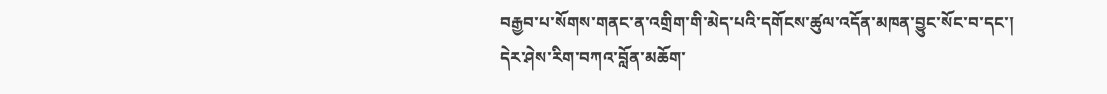བརྒྱབ་པ་སོགས་གནང་ན་འགྲིག་གི་མེད་པའི་དགོངས་ཚུལ་འདོན་མཁན་བྱུང་སོང་བ་དང་། དེར་ཤེས་རིག་བཀའ་བློན་མཆོག་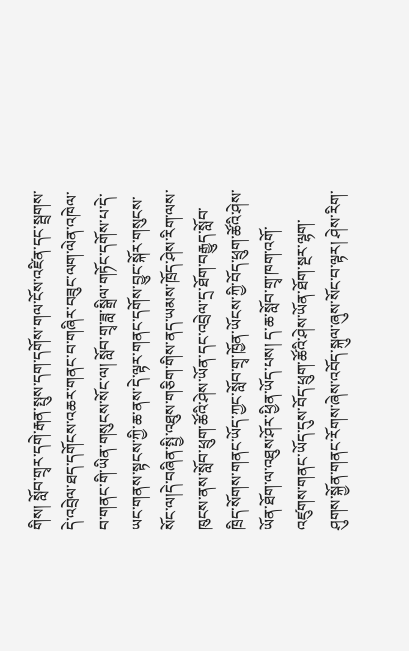གིས། སློབ་གྲྭར་དགེ་རྒན་སྤུས་དག་དགོས་གལ་ངོས་འཛིན་དང་སྦྲགས་དེ་འབྲེལ་ཐད་དགོངས་འཆར་གནང་བ་གཞིར་བཟུང་ལག་ལེན་འཁེལ་བ་གནང་གི་ཡིན་གསུངས་སོང་ལ། སློབ་གྲྭ་ཟླ་སྒྲིལ་གཏོང་དགོས་པ་དེ་ཡང་གནས་སྟངས་ཀྱི་ཆ་ནས་དེ་ལྟར་གནང་དགོས་བྱུང་སྐོར་གསུངས་སོང་ལ།དེ་བཞིན་སྤྱི་འཐུས་གཅིག་གིས་ནད་ཡམས་ཁྲོད་ཤེས་རིག་ལས་ཁུངས་ནས་སློབ་ཕྲུག་ཚོའི་ཤེས་ཡོན་དང་འབྲེལ་དྲ་ཐོག་བརྒྱུད་སློབ་ཁྲིད་སོགས་གནང་ཡོད་ཀྱང་སློབ་གྲྭ་ཁྱོན་ཡོངས་ཀྱི་བོད་ཕྲུག་ཚོའི་ཤེས་ཡོན་ཐོག་ལ་འཐུས་ཤོར་ཕྱིན་ཡོད་པས། ད་ཆ་སློབ་གྲྭ་ཁག་འགོ་འཛུགས་གནང་ཡོད་དུས་བོད་ཕྲུག་ཚོའི་ཤེས་ཡོན་ཐོག་སྔར་ལྷག་ཤུགས་སྐྱོན་གནང་རོགས་ཞེས་འབོད་སྐུལ་ཞུས་སོང་བ་ལྟར། ཤེས་རིག་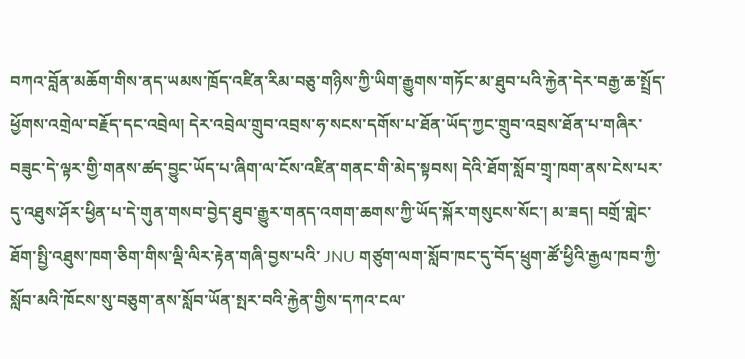བཀའ་བློན་མཆོག་གིས་ནད་ཡམས་ཁྲོད་འཛིན་རིམ་བཅུ་གཉིས་ཀྱི་ཡིག་རྒྱུགས་གཏོང་མ་ཐུབ་པའི་རྐྱེན་དེར་བརྒྱ་ཆ་སྤྲོད་ཕྱོགས་འགྲེལ་བརྗོད་དང་འབྲེལ། དེར་འབྲེལ་གྲུབ་འབྲས་ཧ་སངས་དགོས་པ་ཐོན་ཡོད་ཀྱང་གྲུབ་འབྲས་ཐོན་པ་གཞིར་བཟུང་དེ་ལྟར་གྱི་གནས་ཚད་བྱུང་ཡོད་པ་ཞིག་ལ་ངོས་འཛིན་གནང་གི་མེད་སྟབས། དེའི་ཐོག་སློབ་གྲྭ་ཁག་ནས་ངེས་པར་དུ་འཐུས་ཤོར་ཕྱིན་པ་དེ་གུན་གསབ་བྱེད་ཐུབ་རྒྱུར་གནད་འགག་ཆགས་ཀྱི་ཡོད་སྐོར་གསུངས་སོང་། མ་ཟད། བགྲོ་གླེང་ཐོག་སྤྱི་འཐུས་ཁག་ཅིག་གིས་ལྡི་ལིར་རྟེན་གཞི་བྱས་པའི་ JNU གཙུག་ལག་སློབ་ཁང་དུ་བོད་ཕྲུག་ཚོ་ཕྱིའི་རྒྱལ་ཁབ་ཀྱི་སློབ་མའི་ཁོངས་སུ་བཅུག་ནས་སློབ་ཡོན་སྤར་བའི་རྐྱེན་གྱིས་དཀའ་ངལ་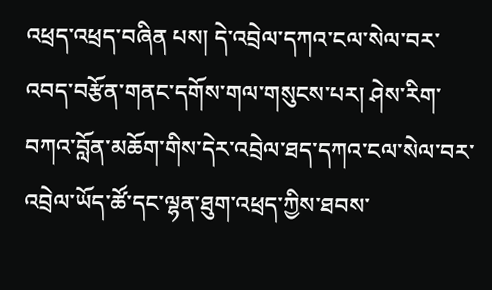འཕྲད་འཕྲད་བཞིན པས། དེ་འབྲེལ་དཀའ་ངལ་སེལ་བར་འབད་བརྩོན་གནང་དགོས་གལ་གསུངས་པར། ཤེས་རིག་བཀའ་བློན་མཆོག་གིས་དེར་འབྲེལ་ཐད་དཀའ་ངལ་སེལ་བར་འབྲེལ་ཡོད་ཚོ་དང་ལྷན་ཐུག་འཕྲད་ཀྱིས་ཐབས་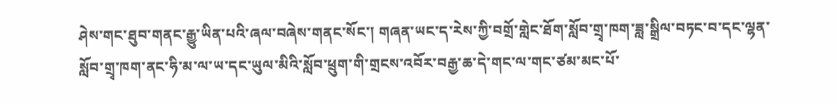ཤེས་གང་ཐུབ་གནང་རྒྱུ་ཡིན་པའི་ཞལ་བཞེས་གནང་སོང་། གཞན་ཡང་ད་རེས་ཀྱི་བགྲོ་གླེང་ཐོག་སློབ་གྲྭ་ཁག་ཟླ་སྒྲིལ་བཏང་བ་དང་ལྷན་སློབ་གྲྭ་ཁག་ནང་ཧི་མ་ལ་ཡ་དང་ཡུལ་མིའི་སློབ་ཕྲུག་གི་གྲངས་འབོར་བརྒྱ་ཆ་དེ་གང་ལ་གང་ཙམ་མང་པོ་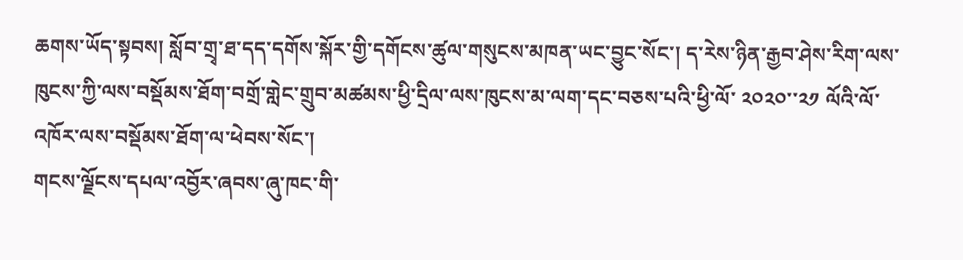ཆགས་ཡོད་སྟབས། སློབ་གྲྭ་ཐ་དད་དགོས་སྐོར་གྱི་དགོངས་ཚུལ་གསུངས་མཁན་ཡང་བྱུང་སོང་། ད་རེས་ཉིན་རྒྱབ་ཤེས་རིག་ལས་ཁུངས་ཀྱི་ལས་བསྡོམས་ཐོག་བགྲོ་གླེང་གྲུབ་མཚམས་ཕྱི་དྲིལ་ལས་ཁུངས་མ་ལག་དང་བཅས་པའི་ཕྱི་ལོ་ ༢༠༢༠་་༢༡ ལོའི་ལོ་འཁོར་ལས་བསྡོམས་ཐོག་ལ་ཕེབས་སོང་།
གངས་ལྗོངས་དཔལ་འབྱོར་ཞབས་ཞུ་ཁང་གི་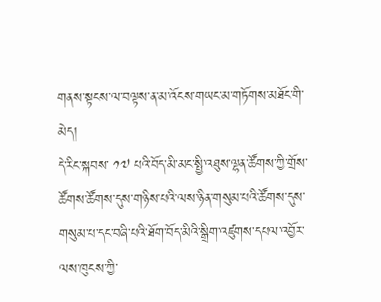གནས་སྟངས་ལ་བལྟས་ན་མ་འོངས་གཡང་མ་གཏོགས་མཐོང་གི་མེད།
དེ་རིང་སྐབས་ ༡༧ པའི་བོད་མི་མང་སྤྱི་འཐུས་ལྷན་ཚོགས་ཀྱི་གྲོས་ཚོགས་ཚོགས་དུས་གཉིས་པའི་ལས་ཉིན་གསུམ་པའི་ཚོགས་དུས་གསུམ་པ་དང་བཞི་པའི་ཐོག་བོད་མིའི་སྒྲིག་འཛུགས་དཔལ་འབྱོར་ལས་ཁུངས་ཀྱི་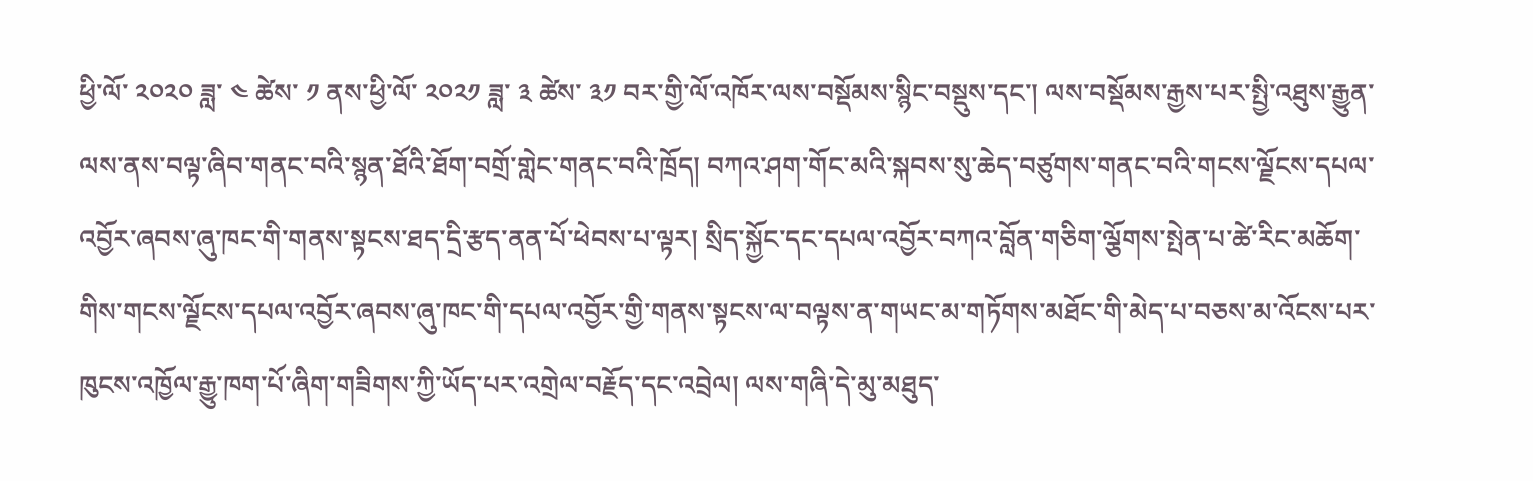ཕྱི་ལོ་ ༢༠༢༠ ཟླ་ ༤ ཚེས་ ༡ ནས་ཕྱི་ལོ་ ༢༠༢༡ ཟླ་ ༣ ཚེས་ ༣༡ བར་གྱི་ལོ་འཁོར་ལས་བསྡོམས་སྙིང་བསྡུས་དང་། ལས་བསྡོམས་རྒྱས་པར་སྤྱི་འཐུས་རྒྱུན་ལས་ནས་བལྟ་ཞིབ་གནང་བའི་སྙན་ཐོའི་ཐོག་བགྲོ་གླེང་གནང་བའི་ཁྲོད། བཀའ་ཤག་གོང་མའི་སྐབས་སུ་ཆེད་བཙུགས་གནང་བའི་གངས་ལྗོངས་དཔལ་འབྱོར་ཞབས་ཞུ་ཁང་གི་གནས་སྟངས་ཐད་དྲི་རྩད་ནན་པོ་ཕེབས་པ་ལྟར། སྲིད་སྐྱོང་དང་དཔལ་འབྱོར་བཀའ་བློན་གཅིག་ལྕོགས་སྤེན་པ་ཚེ་རིང་མཆོག་གིས་གངས་ལྗོངས་དཔལ་འབྱོར་ཞབས་ཞུ་ཁང་གི་དཔལ་འབྱོར་གྱི་གནས་སྟངས་ལ་བལྟས་ན་གཡང་མ་གཏོགས་མཐོང་གི་མེད་པ་བཅས་མ་འོངས་པར་ཁུངས་འཁྱོལ་རྒྱུ་ཁག་པོ་ཞིག་གཟིགས་ཀྱི་ཡོད་པར་འགྲེལ་བརྗོད་དང་འབྲེལ། ལས་གཞི་དེ་མུ་མཐུད་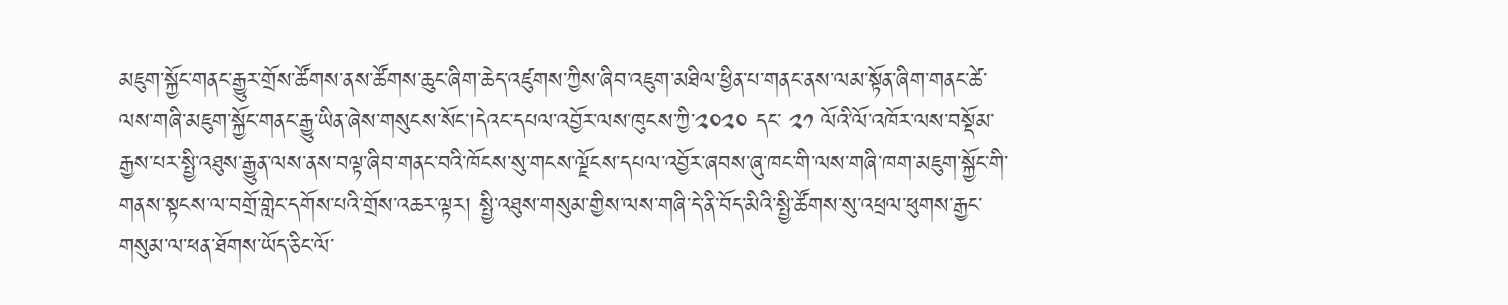མཇུག་སྐྱོང་གནང་རྒྱུར་གྲོས་ཚོགས་ནས་ཚོགས་ཆུང་ཞིག་ཆེད་འཛུགས་ཀྱིས་ཞིབ་འཇུག་མཐིལ་ཕྱིན་པ་གནང་ནས་ལམ་སྟོན་ཞིག་གནང་ཚེ་ལས་གཞི་མཇུག་སྐྱོང་གནང་རྒྱུ་ཡིན་ཞེས་གསུངས་སོང་།དེའང་དཔལ་འབྱོར་ལས་ཁུངས་ཀྱི་༢༠༢༠ དང་ ༢༡ ལོའི་ལོ་འཁོར་ལས་བསྡོམ་རྒྱས་པར་སྤྱི་འཐུས་རྒྱུན་ལས་ནས་བལྟ་ཞིབ་གནང་བའི་ཁོངས་སུ་གངས་ལྗོངས་དཔལ་འབྱོར་ཞབས་ཞུ་ཁང་གི་ལས་གཞི་ཁག་མཇུག་སྐྱོང་གི་གནས་སྟངས་ལ་བགྲོ་གླེང་དགོས་པའི་གྲོས་འཆར་ལྟར། སྤྱི་འཐུས་གསུམ་གྱིས་ལས་གཞི་དེ་ནི་བོད་མིའི་སྤྱི་ཚོགས་སུ་འཕྲལ་ཕུགས་རྒྱང་གསུམ་ལ་ཕན་ཐོགས་ཡོད་ཅིང་ལོ་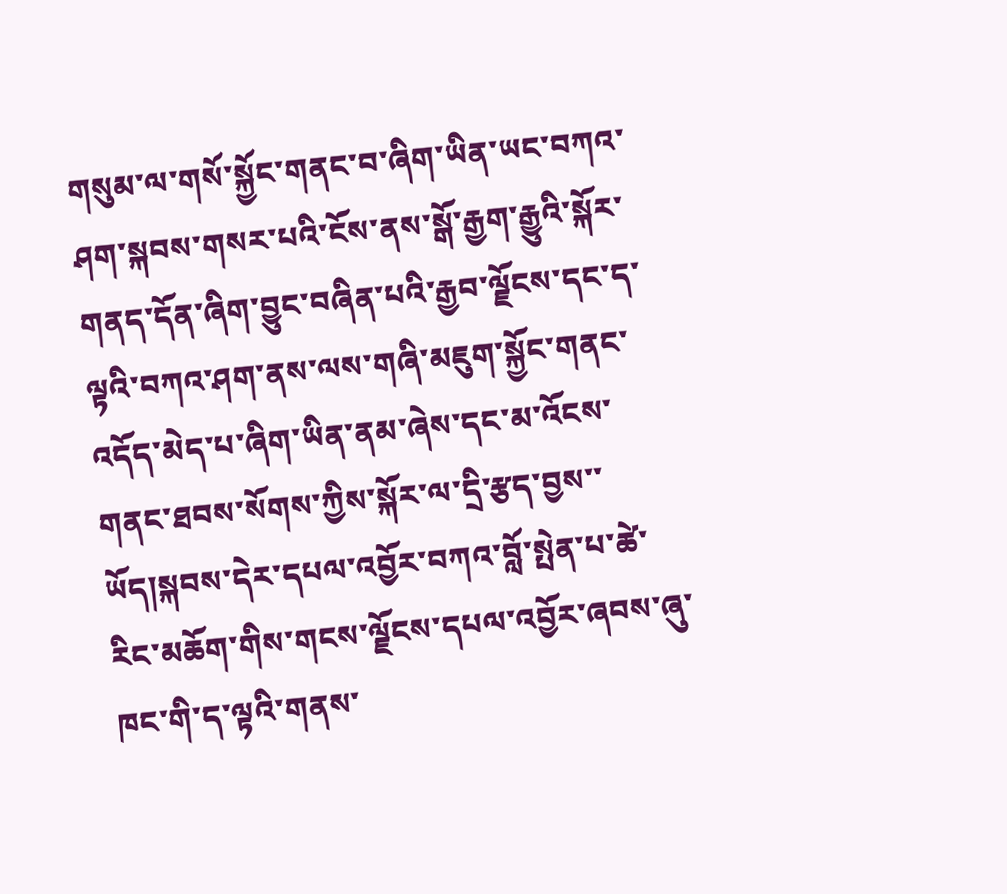གསུམ་ལ་གསོ་སྐྱོང་གནང་བ་ཞིག་ཡིན་ཡང་བཀའ་ཤག་སྐབས་གསར་པའི་ངོས་ནས་སྒོ་རྒྱག་རྒྱུའི་སྐོར་གནད་དོན་ཞིག་བྱུང་བཞིན་པའི་རྒྱབ་ལྗོངས་དང་ད་ལྟའི་བཀའ་ཤག་ནས་ལས་གཞི་མཇུག་སྐྱོང་གནང་འདོད་མེད་པ་ཞིག་ཡིན་ནམ་ཞེས་དང་མ་འོངས་གནང་ཐབས་སོགས་ཀྱིས་སྐོར་ལ་དྲི་རྩད་བྱས་་ཡོད།སྐབས་དེར་དཔལ་འབྱོར་བཀའ་བློ་སྤེན་པ་ཚེ་རིང་མཆོག་གིས་གངས་ལྗོངས་དཔལ་འབྱོར་ཞབས་ཞུ་ཁང་གི་ད་ལྟའི་གནས་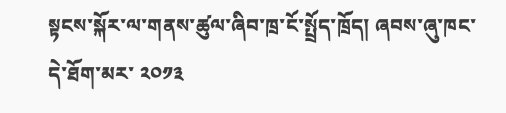སྟངས་སྐོར་ལ་གནས་ཚུལ་ཞིབ་ཁྲ་ངོ་སྤྲོད་ཁྲོད། ཞབས་ཞུ་ཁང་དེ་ཐོག་མར་ ༢༠༡༣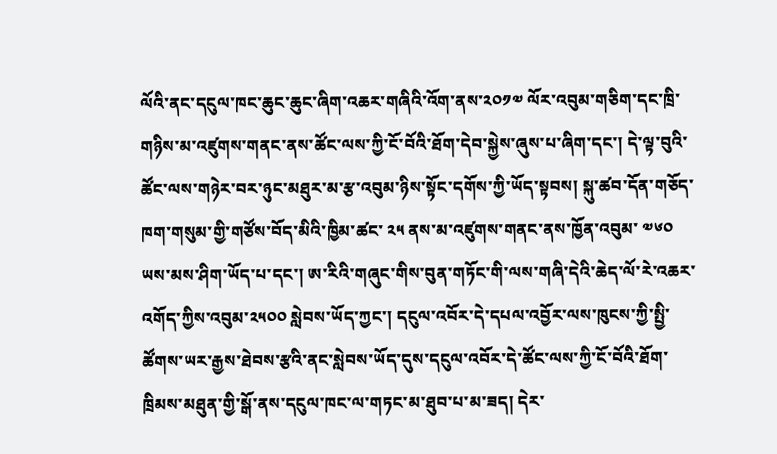ལོའི་ནང་དངུལ་ཁང་ཆུང་ཆུང་ཞིག་འཆར་གཞིའི་འོག་ནས་༢༠༡༧ ལོར་འབུམ་གཅིག་དང་ཁྲི་གཉིས་མ་འཛུགས་གནང་ནས་ཚོང་ལས་ཀྱི་ངོ་བོའི་ཐོག་དེབ་སྐྱེས་ཞུས་པ་ཞིག་དང་། དེ་ལྟ་བུའི་ཚོང་ལས་གཉེར་བར་ཉུང་མཐུར་མ་རྩ་འབུམ་ཉིས་སྟོང་དགོས་ཀྱི་ཡོད་སྟབས། སྐུ་ཚབ་དོན་གཅོད་ཁག་གསུམ་གྱི་གཙོས་བོད་མིའི་ཁྱིམ་ཚང་ ༢༥ ནས་མ་འཛུགས་གནང་ནས་ཁྱོན་འབུམ་ ༧༦༠ ཡས་མས་ཤིག་ཡོད་པ་དང་། ཨ་རིའི་གཞུང་གིས་བུན་གཏོང་གི་ལས་གཞི་དེའི་ཆེད་ལོ་རེ་འཆར་འགོད་ཀྱིས་འབུམ་༢༥༠༠ སླེབས་ཡོད་ཀྱང་། དངུལ་འབོར་དེ་དཔལ་འབྱོར་ལས་ཁུངས་ཀྱི་སྤྱི་ཚོགས་ཡར་རྒྱས་ཐེབས་རྩའི་ནང་སླེབས་ཡོད་དུས་དངུལ་འབོར་དེ་ཚོང་ལས་ཀྱི་ངོ་བོའི་ཐོག་ཁྲིམས་མཐུན་གྱི་སྒོ་ནས་དངུལ་ཁང་ལ་གཏང་མ་ཐུབ་པ་མ་ཟད། དེར་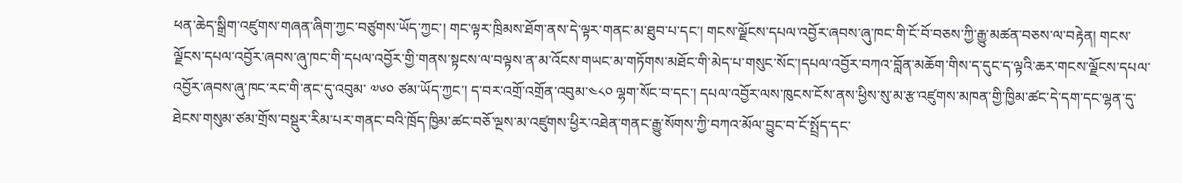ཕན་ཆེད་སྒྲིག་འཛུགས་གཞན་ཞིག་ཀྱང་བཙུགས་ཡོད་ཀྱང་། གང་ལྟར་ཁྲིམས་ཐོག་ནས་དེ་ལྟར་གནང་མ་ཐུབ་པ་དང་། གངས་ལྗོངས་དཔལ་འབྱོར་ཞབས་ཞུ་ཁང་གི་ངོ་བོ་བཅས་ཀྱི་རྒྱུ་མཚན་བཅས་ལ་བརྟེན། གངས་ལྗོངས་དཔལ་འབྱོར་ཞབས་ཞུ་ཁང་གི་དཔལ་འབྱོར་གྱི་གནས་སྟངས་ལ་བལྟས་ན་མ་འོངས་གཡང་མ་གཏོགས་མཐོང་གི་མེད་པ་གསུང་སོང་།དཔལ་འབྱོར་བཀའ་བློན་མཆོག་གིས་ད་དུང་ད་ལྟའི་ཆར་གངས་ལྗོངས་དཔལ་འབྱོར་ཞབས་ཞུ་ཁང་རང་གི་ནང་དུ་འབུམ་ ༧༦༠ ཙམ་ཡོད་ཀྱང་། ད་བར་འགྲོ་འགྲོན་འབུམ་༤༨༠ ལྷག་སོང་བ་དང་། དཔལ་འབྱོར་ལས་ཁུངས་ངོས་ནས་ཕྱིས་སུ་མ་རྩ་འཛུགས་མཁན་གྱི་ཁྱིམ་ཚང་དེ་དག་དང་ལྷན་དུ་ཐེངས་གསུམ་ཙམ་གྲོས་བསྡུར་རིམ་པར་གནང་བའི་ཁྲོད་ཁྱིམ་ཚང་བཅོ་ལྔས་མ་འཛུགས་ཕྱིར་འཐེན་གནང་རྒྱུ་སོགས་ཀྱི་བཀའ་མོལ་བྱུང་བ་ངོ་སྤྲོད་དང་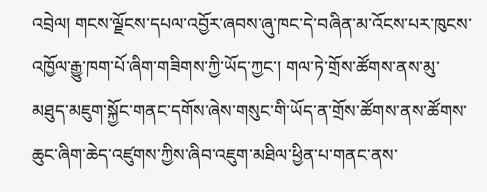འབྲེལ། གངས་ལྗོངས་དཔལ་འབྱོར་ཞབས་ཞུ་ཁང་དེ་བཞིན་མ་འོངས་པར་ཁུངས་འཁྱོལ་རྒྱུ་ཁག་པོ་ཞིག་གཟིགས་ཀྱི་ཡོད་ཀྱང་། གལ་ཏེ་གྲོས་ཚོགས་ནས་མུ་མཐུད་མཇུག་སྐྱོང་གནང་དགོས་ཞེས་གསུང་གི་ཡོད་ན་གྲོས་ཚོགས་ནས་ཚོགས་ཆུང་ཞིག་ཆེད་འཛུགས་ཀྱིས་ཞིབ་འཇུག་མཐིལ་ཕྱིན་པ་གནང་ནས་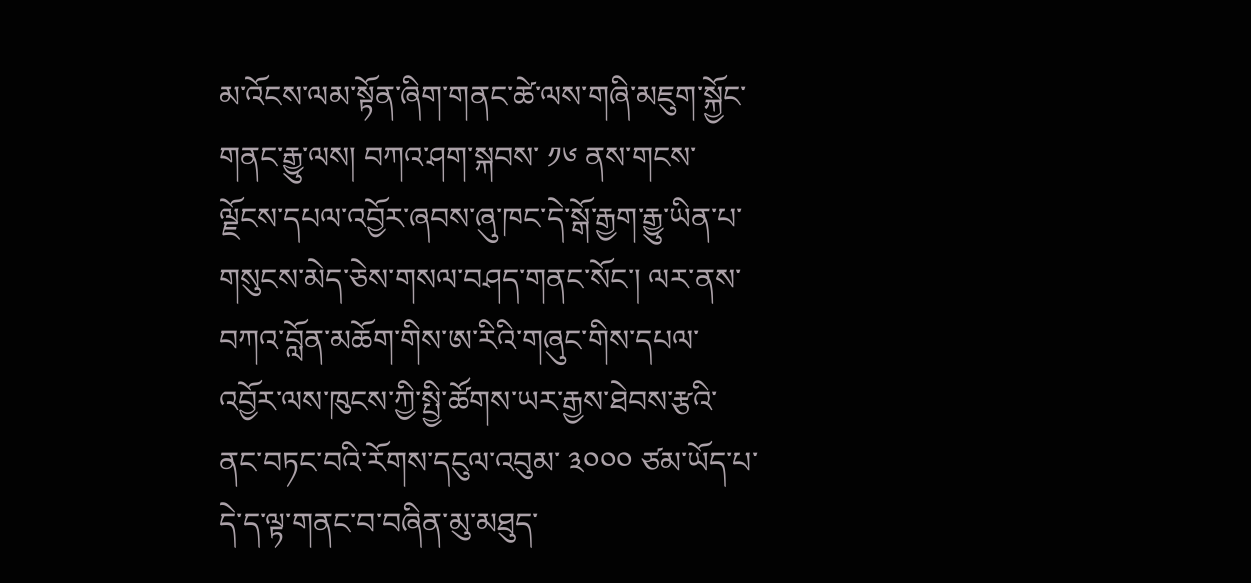མ་འོངས་ལམ་སྟོན་ཞིག་གནང་ཚེ་ལས་གཞི་མཇུག་སྐྱོང་གནང་རྒྱུ་ལས། བཀའ་ཤག་སྐབས་ ༡༦ ནས་གངས་ལྗོངས་དཔལ་འབྱོར་ཞབས་ཞུ་ཁང་དེ་སྒོ་རྒྱག་རྒྱུ་ཡིན་པ་གསུངས་མེད་ཅེས་གསལ་བཤད་གནང་སོང་། ལར་ནས་བཀའ་བློན་མཆོག་གིས་ཨ་རིའི་གཞུང་གིས་དཔལ་འབྱོར་ལས་ཁུངས་ཀྱི་སྤྱི་ཚོགས་ཡར་རྒྱས་ཐེབས་རྩའི་ནང་བཏང་བའི་རོགས་དངུལ་འབུམ་ ༣༠༠༠ ཙམ་ཡོད་པ་དེ་ད་ལྟ་གནང་བ་བཞིན་མུ་མཐུད་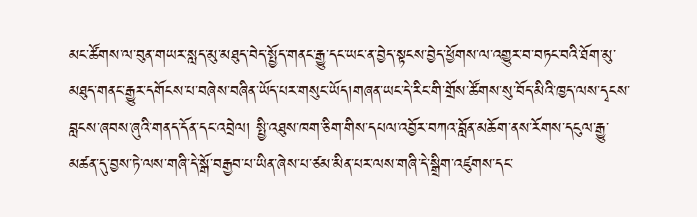མང་ཚོགས་ལ་བུན་གཡར་སླད་མུ་མཐུད་བེད་སྤྱོད་གནང་རྒྱུ་དང་ཡང་ན་བྱེད་སྟངས་བྱེད་ཕྱོགས་ལ་འགྱུར་བ་བཏང་བའི་ཐོག་མུ་མཐུད་གནང་རྒྱུར་དགོངས་པ་བཞེས་བཞིན་ཡོད་པར་གསུང་ཡོད།གཞན་ཡང་དེ་རིང་གི་གྲོས་ཚོགས་སུ་བོད་མིའི་ཁྱད་ལས་དྭངས་བླངས་ཞབས་ཞུའི་གནད་དོན་དང་འབྲེལ། སྤྱི་འཐུས་ཁག་ཅིག་གིས་དཔལ་འབྱོར་བཀའ་བློན་མཆོག་ནས་རོགས་དངུལ་རྒྱུ་མཚན་དུ་བྱས་ཏེ་ལས་གཞི་དེ་སྒོ་བརྒྱབ་པ་ཡིན་ཞེས་པ་ཙམ་མིན་པར་ལས་གཞི་དེ་སྒྲིག་འཛུགས་དང་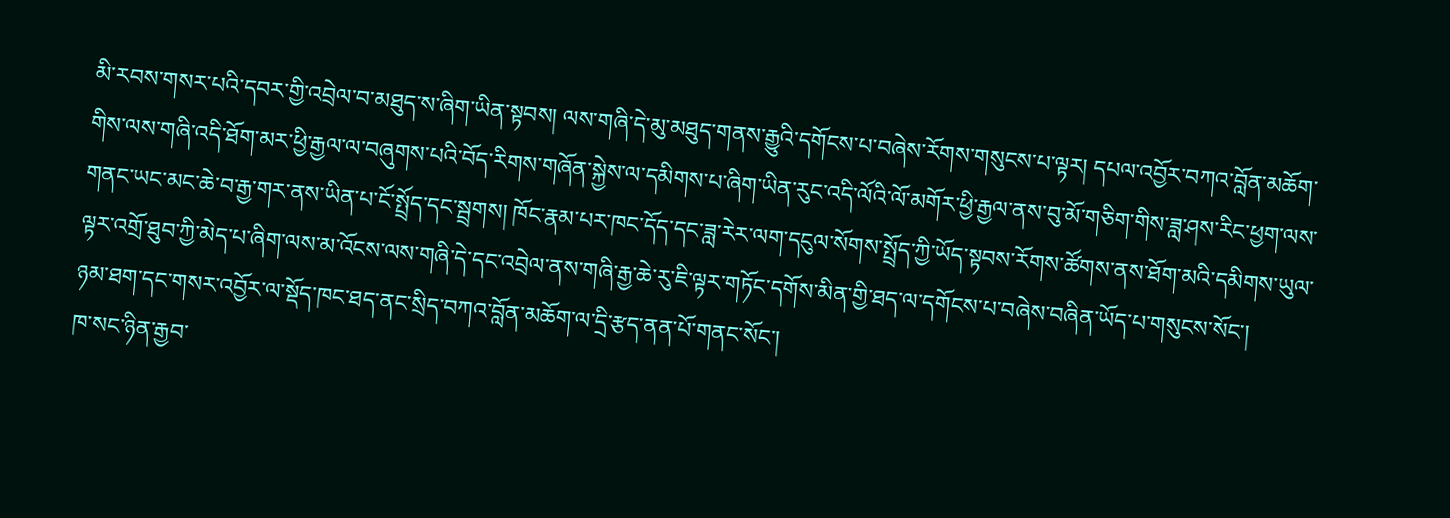མི་རབས་གསར་པའི་དབར་གྱི་འབྲེལ་བ་མཐུད་ས་ཞིག་ཡིན་སྟབས། ལས་གཞི་དེ་མུ་མཐུད་གནས་རྒྱུའི་དགོངས་པ་བཞེས་རོགས་གསུངས་པ་ལྟར། དཔལ་འབྱོར་བཀའ་བློན་མཆོག་གིས་ལས་གཞི་འདི་ཐོག་མར་ཕྱི་རྒྱལ་ལ་བཞུགས་པའི་བོད་རིགས་གཞོན་སྐྱེས་ལ་དམིགས་པ་ཞིག་ཡིན་རུང་འདི་ལོའི་ལོ་མགོར་ཕྱི་རྒྱལ་ནས་བུ་མོ་གཅིག་གིས་ཟླ་ཤས་རིང་ཕྱག་ལས་གནང་ཡང་མང་ཆེ་བ་རྒྱ་གར་ནས་ཡིན་པ་ངོ་སྤྲོད་དང་སྦྲགས། ཁོང་རྣམ་པར་ཁང་དོད་དང་ཟླ་རེར་ལག་དངུལ་སོགས་སྤྲོད་ཀྱི་ཡོད་སྟབས་རོགས་ཚོགས་ནས་ཐོག་མའི་དམིགས་ཡུལ་ལྟར་འགྲོ་ཐུབ་ཀྱི་མེད་པ་ཞིག་ལས་མ་འོངས་ལས་གཞི་དེ་དང་འབྲེལ་ནས་གཞི་རྒྱ་ཆེ་རུ་ཇི་ལྟར་གཏོང་དགོས་མིན་གྱི་ཐད་ལ་དགོངས་པ་བཞེས་བཞིན་ཡོད་པ་གསུངས་སོང་།
ཉམ་ཐག་དང་གསར་འབྱོར་ལ་སྡོད་ཁང་ཐད་ནང་སྲིད་བཀའ་བློན་མཆོག་ལ་དྲི་རྩད་ནན་པོ་གནང་སོང་།
ཁ་སང་ཉིན་རྒྱབ་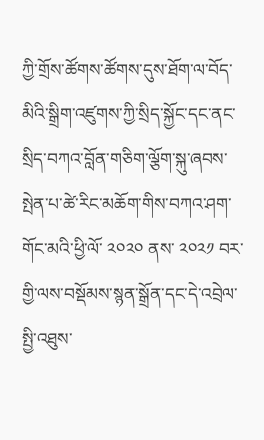ཀྱི་གྲོས་ཚོགས་ཚོགས་དུས་ཐོག་ལ་བོད་མིའི་སྒྲིག་འཛུགས་ཀྱི་སྲིད་སྐྱོང་དང་ནང་སྲིད་བཀའ་བློན་གཅིག་ལྕོག་སྐུ་ཞབས་སྤེན་པ་ཚེ་རིང་མཆོག་གིས་བཀའ་ཤག་གོང་མའི་ཕྱི་ལོ་ ༢༠༢༠ ནས་ ༢༠༢༡ བར་གྱི་ལས་བསྡོམས་སྙན་སྒྲོན་དང་དེ་འབྲེལ་སྤྱི་འཐུས་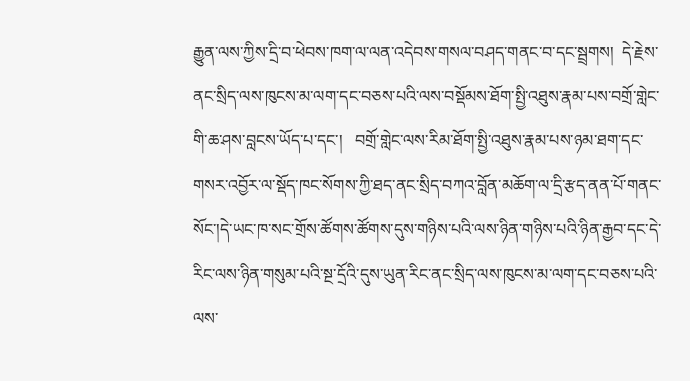རྒྱུན་ལས་ཀྱིས་དྲི་བ་ཕེབས་ཁག་ལ་ལན་འདེབས་གསལ་བཤད་གནང་བ་དང་སྦྲགས།  དེ་རྗེས་ནང་སྲིད་ལས་ཁུངས་མ་ལག་དང་བཅས་པའི་ལས་བསྡོམས་ཐོག་སྤྱི་འཐུས་རྣམ་པས་བགྲོ་གླེང་གི་ཆ་ཤས་བླངས་ཡོད་པ་དང་།   བགྲོ་གླེང་ལས་རིམ་ཐོག་སྤྱི་འཐུས་རྣམ་པས་ཉམ་ཐག་དང་གསར་འབྱོར་ལ་སྡོད་ཁང་སོགས་ཀྱི་ཐད་ནང་སྲིད་བཀའ་བློན་མཆོག་ལ་དྲི་རྩད་ནན་པོ་གནང་སོང་།དེ་ཡང་ཁ་སང་གྲོས་ཚོགས་ཚོགས་དུས་གཉིས་པའི་ལས་ཉིན་གཉིས་པའི་ཉིན་རྒྱབ་དང་དེ་རིང་ལས་ཉིན་གསུམ་པའི་སྔ་དྲོའི་དུས་ཡུན་རིང་ནང་སྲིད་ལས་ཁུངས་མ་ལག་དང་བཅས་པའི་ལས་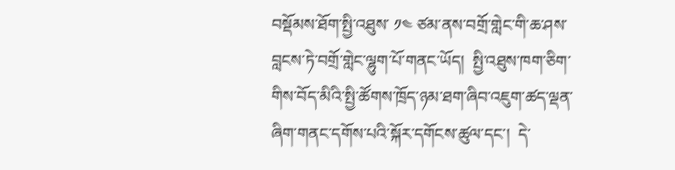བསྡོམས་ཐོག་སྤྱི་འཐུས་ ༡༤ ཙམ་ནས་བགྲོ་གླེང་གི་ཆ་ཤས་བླངས་ཏེ་བགྲོ་གླེང་ལྷུག་པོ་གནང་ཡོད།  སྤྱི་འཐུས་ཁག་ཅིག་གིས་བོད་མིའི་སྤྱི་ཚོགས་ཁྲོད་ཉམ་ཐག་ཞིབ་འཇུག་ཚད་ལྡན་ཞིག་གནང་དགོས་པའི་སྐོར་དགོངས་ཚུལ་དང་།  དེ་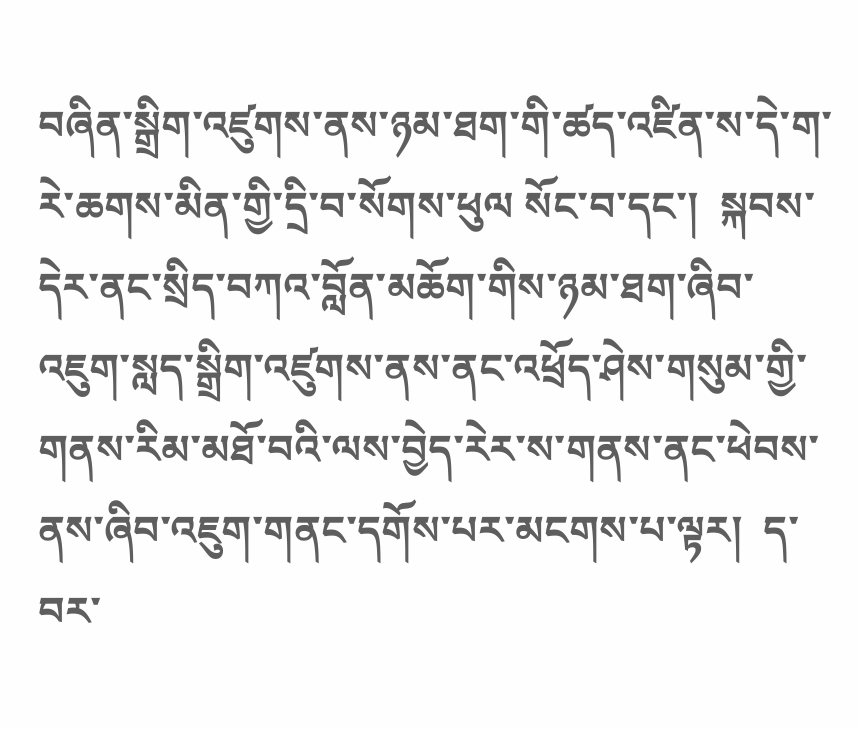བཞིན་སྒྲིག་འཛུགས་ནས་ཉམ་ཐག་གི་ཚད་འཛིན་ས་དེ་ག་རེ་ཆགས་མིན་གྱི་དྲི་བ་སོགས་ཕུལ སོང་བ་དང་།  སྐབས་དེར་ནང་སྲིད་བཀའ་བློན་མཆོག་གིས་ཉམ་ཐག་ཞིབ་འཇུག་སླད་སྒྲིག་འཛུགས་ནས་ནང་འཕྲོད་ཤེས་གསུམ་གྱི་གནས་རིམ་མཐོ་བའི་ལས་བྱེད་རེར་ས་གནས་ནང་ཕེབས་ནས་ཞིབ་འཇུག་གནང་དགོས་པར་མངགས་པ་ལྟར།  ད་བར་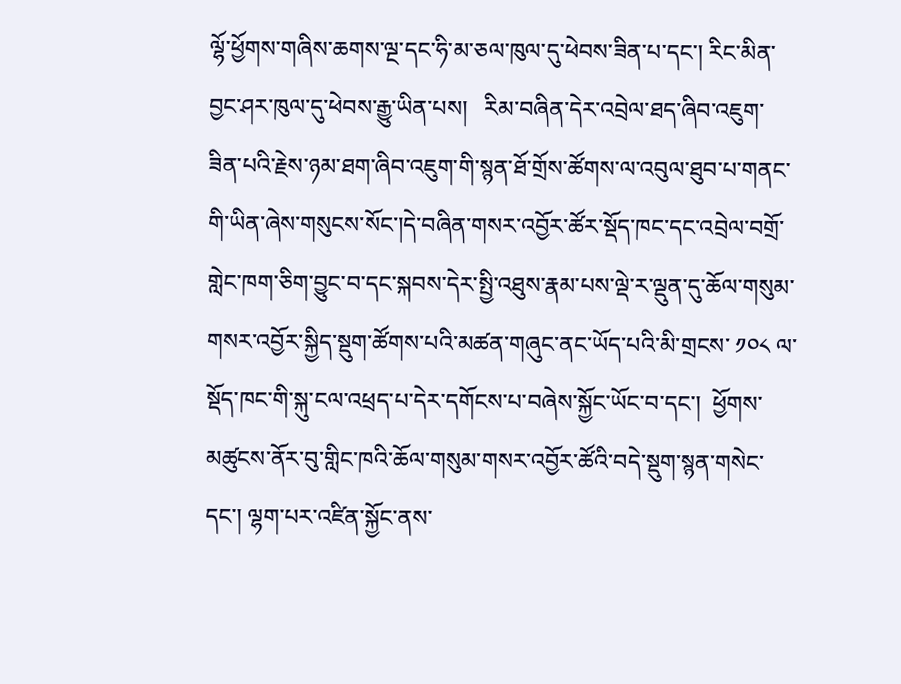ལྷོ་ཕྱོགས་གཞིས་ཆགས་ལྔ་དང་ཧི་མ་ཅལ་ཁུལ་དུ་ཕེབས་ཟིན་པ་དང་། རིང་མིན་བྱང་ཤར་ཁུལ་དུ་ཕེབས་རྒྱུ་ཡིན་པས།   རིམ་བཞིན་དེར་འབྲེལ་ཐད་ཞིབ་འཇུག་ཟིན་པའི་རྗེས་ཉམ་ཐག་ཞིབ་འཇུག་གི་སྙན་ཐོ་གྲོས་ཚོགས་ལ་འབུལ་ཐུབ་པ་གནང་གི་ཡིན་ཞེས་གསུངས་སོང་།དེ་བཞིན་གསར་འབྱོར་ཚོར་སྡོད་ཁང་དང་འབྲེལ་བགྲོ་གླེང་ཁག་ཅིག་བྱུང་བ་དང་སྐབས་དེར་སྤྱི་འཐུས་རྣམ་པས་ལྡེ་ར་ལྡུན་དུ་ཆོལ་གསུམ་གསར་འབྱོར་སྐྱིད་སྡུག་ཚོགས་པའི་མཚན་གཞུང་ནང་ཡོད་པའི་མི་གྲངས་ ༡༠༨ ལ་སྡོད་ཁང་གི་སྐུ་ངལ་འཕྲད་པ་དེར་དགོངས་པ་བཞེས་སྐྱོང་ཡོང་བ་དང་།  ཕྱོགས་མཚུངས་ནོར་བུ་གླིང་ཁའི་ཆོལ་གསུམ་གསར་འབྱོར་ཚོའི་བདེ་སྡུག་སྙན་གསེང་དང་། ལྷག་པར་འཛིན་སྐྱོང་ནས་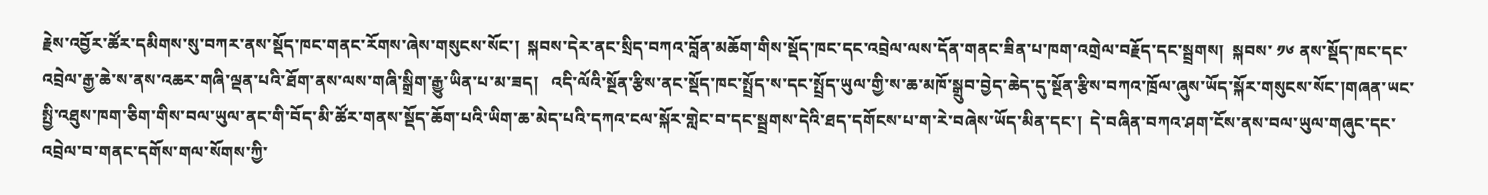རྗེས་འབྱོར་ཚོར་དམིགས་སུ་བཀར་ནས་སྡོད་ཁང་གནང་རོགས་ཞེས་གསུངས་སོང་།  སྐབས་དེར་ནང་སྲིད་བཀའ་བློན་མཆོག་གིས་སྡོད་ཁང་དང་འབྲེལ་ལས་དོན་གནང་ཟིན་པ་ཁག་འགྲེལ་བརྗོད་དང་སྦྲགས།  སྐབས་ ༡༦ ནས་སྡོད་ཁང་དང་འབྲེལ་རྒྱ་ཆེ་ས་ནས་འཆར་གཞི་ལྡན་པའི་ཐོག་ནས་ལས་གཞི་སྒྲིག་རྒྱུ་ཡིན་པ་མ་ཟད།   འདི་ལོའི་སྔོན་རྩིས་ནང་སྡོད་ཁང་སྤྲོད་ས་དང་སྤྲོད་ཡུལ་གྱི་ས་ཆ་མཁོ་སྒྲུབ་བྱེད་ཆེད་དུ་སྔོན་རྩིས་བཀའ་ཁྲོལ་ཞུས་ཡོད་སྐོར་གསུངས་སོང་།གཞན་ཡང་སྤྱི་འཐུས་ཁག་ཅིག་གིས་བལ་ཡུལ་ནང་གི་བོད་མི་ཚོར་གནས་སྡོད་ཆོག་པའི་ཡིག་ཆ་མེད་པའི་དཀའ་ངལ་སྐོར་གླེང་བ་དང་སྦྲགས་དེའི་ཐད་དགོངས་པ་ག་རེ་བཞེས་ཡོད་མིན་དང་།  དེ་བཞིན་བཀའ་ཤག་ངོས་ནས་བལ་ཡུལ་གཞུང་དང་འབྲེལ་བ་གནང་དགོས་གལ་སོགས་ཀྱི་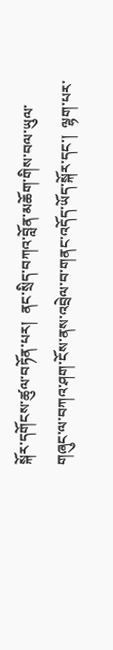སྐོར་དགོངས་ཚུལ་བཏོན་པར།  ནང་སྲིད་བཀའ་བློན་མཆོག་གིས་བལ་ཡུལ་གཞུང་ལ་བཀའ་ཤག་ངོས་ནས་འབྲེལ་བ་གནང་འདོད་ཡོད་སྐོར་དང་།  ལྷག་པར་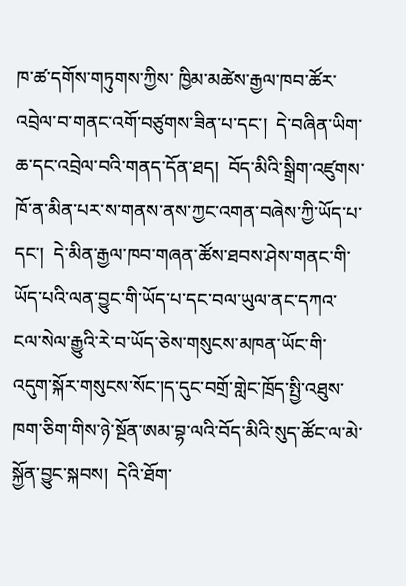ཁ་ཚ་དགོས་གཏུགས་ཀྱིས་ ཁྱིམ་མཚེས་རྒྱལ་ཁབ་ཚོར་འབྲེལ་བ་གནང་འགོ་བཙུགས་ཟིན་པ་དང་།  དེ་བཞིན་ཡིག་ཆ་དང་འབྲེལ་བའི་གནད་དོན་ཐད།  བོད་མིའི་སྒྲིག་འཛུགས་ཁོ་ན་མིན་པར་ས་གནས་ནས་ཀྱང་འགན་བཞེས་ཀྱི་ཡོད་པ་དང་།  དེ་མིན་རྒྱལ་ཁབ་གཞན་ཚོས་ཐབས་ཤེས་གནང་གི་ཡོད་པའི་ལན་བྱུང་གི་ཡོད་པ་དང་བལ་ཡུལ་ནང་དཀའ་ངལ་སེལ་རྒྱུའི་རེ་བ་ཡོད་ཅེས་གསུངས་མཁན་ཡོང་གི་འདུག་སྐོར་གསུངས་སོང་།ད་དུང་བགྲོ་གླེང་ཁྲོད་སྤྱི་འཐུས་ཁག་ཅིག་གིས་ཉེ་སྔོན་ཨམ་བྷ་ལའི་བོད་མིའི་སུད་ཚོང་ལ་མེ་སྐྱོན་བྱུང་སྐབས།  དེའི་ཐོག་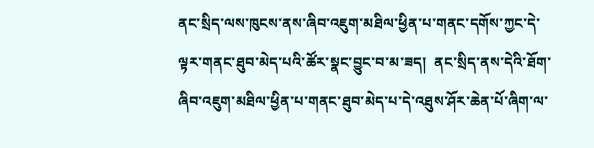ནང་སྲིད་ལས་ཁུངས་ནས་ཞིབ་འཇུག་མཐིལ་ཕྱིན་པ་གནང་དགོས་ཀྱང་དེ་ལྟར་གནང་ཐུབ་མེད་པའི་ཚོར་སྣང་བྱུང་བ་མ་ཟད།  ནང་སྲིད་ནས་དེའི་ཐོག་ཞིབ་འཇུག་མཐིལ་ཕྱིན་པ་གནང་ཐུབ་མེད་པ་དེ་འཐུས་ཤོར་ཆེན་པོ་ཞིག་ལ་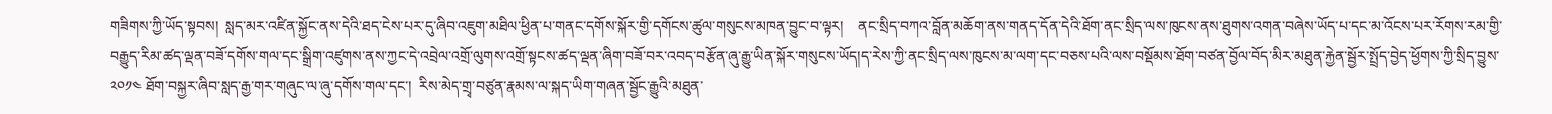གཟིགས་ཀྱི་ཡོད་སྟབས།  སླད་མར་འཛིན་སྐྱོང་ནས་དེའི་ཐད་ངེས་པར་དུ་ཞིབ་འཇུག་མཐིལ་ཕྱིན་པ་གནང་དགོས་སྐོར་གྱི་དགོངས་ཚུལ་གསུངས་མཁན་བྱུང་བ་ལྟར།    ནང་སྲིད་བཀའ་བློན་མཆོག་ནས་གནད་དོན་དེའི་ཐོག་ནང་སྲིད་ལས་ཁུངས་ནས་ཐུགས་འགན་བཞེས་ཡོད་པ་དང་མ་འོངས་པར་རོགས་རམ་གྱི་བརྒྱུད་རིམ་ཚད་ལྡན་བཟོ་དགོས་གལ་དང་སྒྲིག་འཛུགས་ནས་ཀྱང་དེ་འབྲེལ་འགྲོ་ལུགས་འགྲོ་སྟངས་ཚད་ལྡན་ཞིག་བཟོ་བར་འབད་བརྩོན་ཞུ་རྒྱུ་ཡིན་སྐོར་གསུངས་ཡོད།ད་རེས་ཀྱི་ནང་སྲིད་ལས་ཁུངས་མ་ལག་དང་བཅས་པའི་ལས་བསྡོམས་ཐོག་བཙན་བྱོལ་བོད་མིར་མཐུན་རྐྱེན་སྦྱོར་སྤྲོད་བྱེད་ཕྱོགས་ཀྱི་སྲིད་བྱུས་ ༢༠༡༤ ཐོག་བསྐྱར་ཞིབ་སླད་རྒྱ་གར་གཞུང་ལ་ཞུ་དགོས་གལ་དང་།  རིས་མེད་གྲྭ་བཙུན་རྣམས་ལ་སྐད་ཡིག་གཞན་སྦྱོང་རྒྱུའི་མཐུན་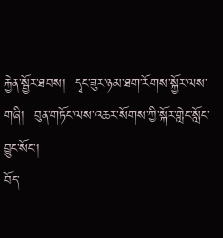རྐྱེན་སྦྱོར་ཐབས།  དྭང་ཟུར་ཉམ་ཐག་རོགས་སྐྱོར་ལས་གཞི།  བུན་གཏོང་ལས་འཆར་སོགས་ཀྱི་སྐོར་གླེང་སློང་བྱུང་སོང་།
བོད་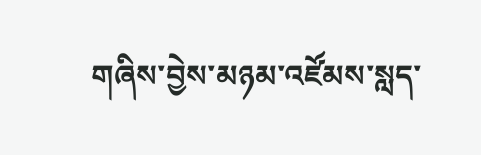གཞིས་བྱེས་མཉམ་འཛོམས་སླད་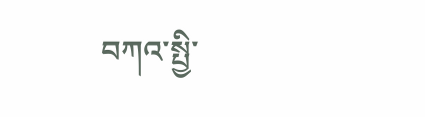བཀའ་སྤྱི་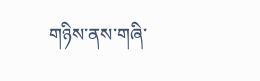གཉིས་ནས་གཞི་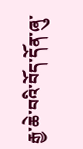རྒྱ་ཆེ་བའི་བོད་དོན་ཞུ་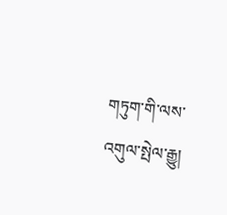གཏུག་གི་ལས་འགུལ་སྤེལ་རྒྱུ།